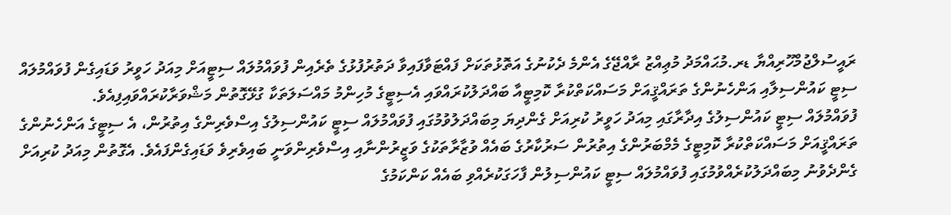ރައީސުލްޖުމްހޫރިއްޔާ ޑރ.މުޙައްމަދު މުޢިއްޒު ރާއްޖޭގެ އެންމެ ދެކުނުގެ އަތޮޅުތަކަށް ފައްޓަވާފައިވާ ދަތުރުފުޅުގެ ތެރެއިން ފުވައްމުލައް ސިޓީއަށް މިއަދު ހަވީރު ވަޑައިގެން ފުވައްމުލައް ސިޓީ ކައުންސިލާއި އަންހެނުންގެ ތަރައްޤީއަށް މަސައްކަތްކުރާ ކޮމިޓީއާ ބައްދަލުކުރައްވައި އެސިޓީގެ މުހިންމު މައްސަލަތަކާ ގުޅޭގޮތުން މަޝްވަރާކުރައްވައިފިއެވެ.
ފުވައްމުލައް ސިޓީ ކައުންސިލުގެ އިދާރާގައި މިއަދު ހަވީރު ކުރިއަށް ގެންދިޔަ މިބައްދަލުވުމުގައި ފުވައްމުލައް ސިޓީ ކައުންސިލުގެ އިސްވެރިންގެ އިތުރުން، އެ ސިޓީގެ އަންހެނުންގެ ތަރައްޤީއަށް މަސައްކަތްކުރާ ކޮމިޓީގެ މެމްބަރުންގެ އިތުރުން ސަރުކާރުގެ ބައެއް ވުޒާރާތަކުގެ ވަޒީރުންނާއި އިސްވެރިންވަނީ ބައިވެރިވެ ވަޑައިގެންފައެވެ. އެގޮތުން މިއަދު ކުރިއަށް ގެންދެވުނު މިބައްދަލުކުރެއްވުމުގައި ފުވައްމުލައް ސިޓީ ކައުންސިލުން ފާހަގަކުރެއްވި ބައެއް ކަންކަމުގެ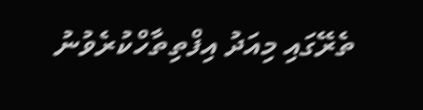ތެރޭގައި މިއަދު އިފްތިތާހްކުރެވުނު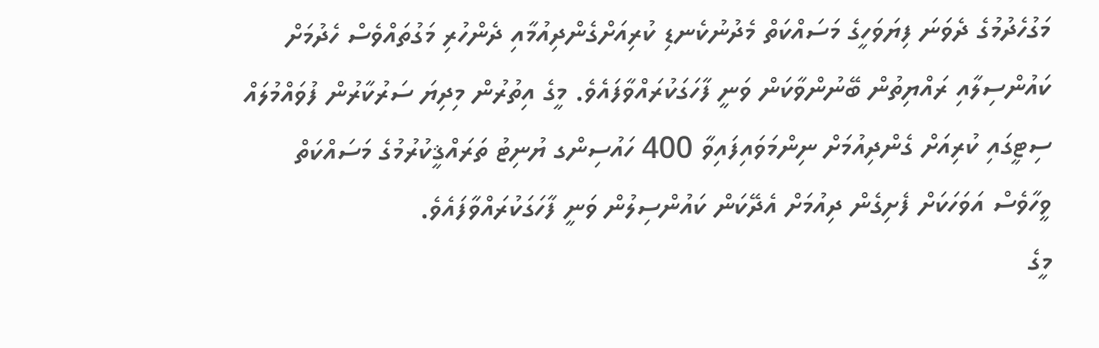މަގުހެދުމުގެ ދެވަނަ ފިޔަވަހީގެ މަސައްކަތް މެދުނުކެނޑި ކުރިއަށްގެންދިއުމާއި ދެންހުރި މަގުތައްވެސް ހެދުމަށް ކައުންސިލާއި ރައްޔިތުން ބޭނުންވާކަން ވަނީ ފާހަގަކުރައްވާފައެވެ. މީގެ އިތުރުން މިދިޔަ ސަރުކާރުން ފުވައްމުލައް ސިޓީގައި ކުރިއަށް ގެންދިއުމަށް ނިންމަވައިފައިވާ 400 ހައުސިންގ ޔުނިޓު ތަރައްޤީކުރުމުގެ މަސައްކަތް ވީހާވެސް އަވަހަކަށް ފެށިގެން ދިއުމަށް އެދޭކަން ކައުންސިލުން ވަނީ ފާހަގަކުރައްވާފައެވެ.
މީގެ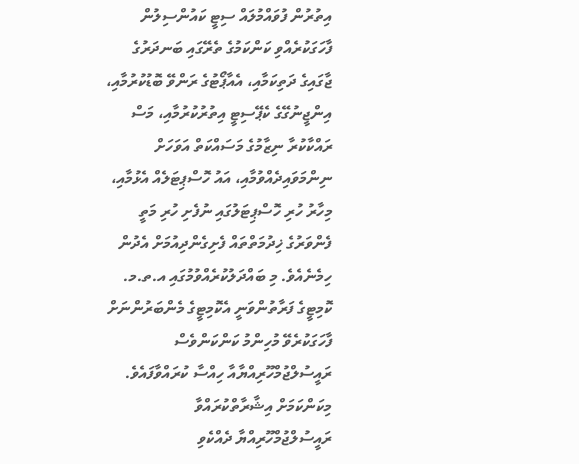އިތުރުން ފުވައްމުލައް ސިޓީ ކައުންސިލުން ފާހަގަކުރެއްވި ކަންކަމުގެ ތެރޭގައި ބަނދަރުގެ ޖާގައިގެ ދަތިކަމާއި، އެއާޕޯޓުގެ ރަންވޭ ބޮޑުކުރުމާއި، އިންޖީނުގޭގެ ކެޕޭސިޓީ އިތުރުކުރުމާއި، މަސް ރައްކާކުރާ ނިޒާމުގެ މަސައްކަތް އަވަހަށް ނިންމަވައިދެއްވުމާއި، އައު ހޮސްޕިޓަލެއް އެޅުމާއި، މިހާރު ހުރި ހޮސްޕިޓަލުގައި ނުފެށި ހުރި މަތީ ފެންވަރުގެ ޚިދުމަތްތައް ފެށިގެންދިއުމަށް އެދުން ހިމެނެއެވެ. މި ބައްދަލުކުރެއްވުމުގައި އ.ތ.މ. ކޮމިޓީގެ ފަރާތުންވަނީ އެކޮމިޓީގެ މެންބަރުންނަށް ފާހަގަކުރެވޭ މުހިންމު ކަންކަންވެސް ރައީސުލްޖުމްހޫރިއްޔާއާ ހިއްސާ ކުރައްވާފައެވެ.
މިކަންކަމަށް އިޝާރާތްކުރައްވާ ރައީސުލްޖުމްހޫރިއްޔާ ދެއްކެވި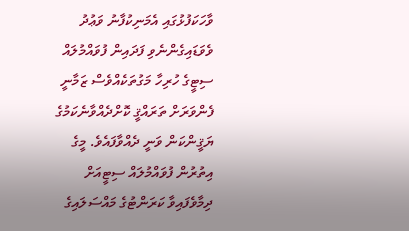ވާހަކަފުޅުގައި އެމަނިކުފާނު ވަޢުދު ވެވަޑައިގެންނެވި ފަދައިން ފުވައްމުލައް ސިޓީގެ ހުރިހާ މަގުތަކެއްވެސް ޒަމާނީ ފެންވަރަށް ތަރައްޤީ ކޮށްދެއްވާނެކަމުގެ ޔަޤީންކަން ވަނީ ދެއްވާފައެވެ. މީގެ އިތުރުން ފުވައްމުލައް ސިޓީއަށް ދިމާވެފައިވާ ކަރަންޓުގެ މައްސަލައިގެ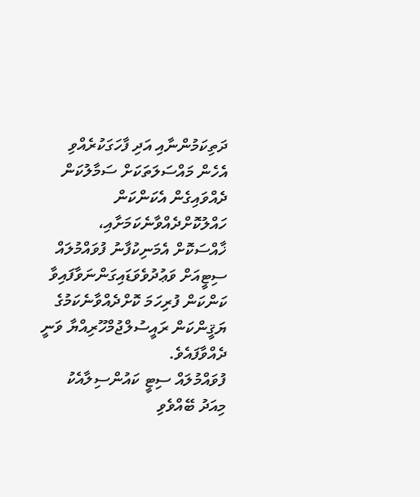ދަތިކަމުންނާއި އަދި ފާހަގަކުރެއްވި އެހެން މައްސަލަތަކަށް ސަމާލުކަން ދެއްވައިގެން އެކަންކަން ހައްލުކޮށްދެއްވާނެކަމަށާއި، ޚާއްސަކޮށް އެމަނިކުފާނު ފުވައްމުލައް ސިޓީއަށް ވަޢުދުވެވަޑައިގަންނަވާފައިވާ ކަންކަން ފުރިހަމަ ކޮށްދެއްވާނެކަމުގެ ޔަޤީންކަން ރައީސުލްޖުމްހޫރިއްޔާ ވަނީ ދެއްވާފައެވެ.
ފުވައްމުލައް ސިޓީ ކައުންސިލާއެކު މިއަދު ބޭއްވެވި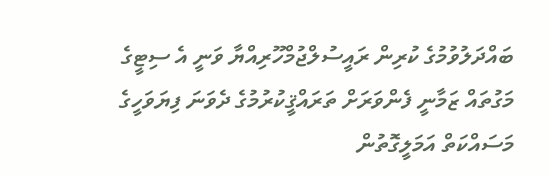ބައްދަލުވުމުގެ ކުރިން ރައީސުލްޖުމްހޫރިއްޔާ ވަނީ އެ ސިޓީގެ މަގުތައް ޒަމާނީ ފެންވަރަށް ތަރައްޤީކުރުމުގެ ދެވަނަ ފިޔަވަހީގެ މަސައްކަތް އަމަލީގޮތުން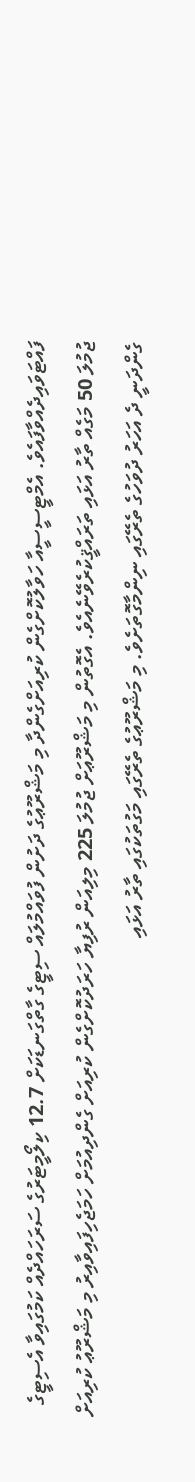ފައްޓަވައިދެއްވާފައެވެ. އެމްޓީސީސީއާ ހަވާލުކޮށްގެން ކުރިއަށްގެންދާ މި މަޝްރޫޢުގެ ދަށުން ފުވައްމުލައް ސިޓީގެ ގާތްގަނޑަކަށް 12.7 ކިލޯމީޓަރުގެ ސަރަހައްދެއް ކަމުގައިވާ އެސިޓީގެ ޖުމުލަ 50 މަގެއް ތާރު އަޅައި ތަރައްޤީކުރެވޭނެއެވެ. އެގޮތުން މި މަޝްރޫޢަށް ޖުމުލަ 225 މިލިއަން ރުފިޔާ ހަރަދުކޮށްގެން ކުރިއަށް ގެންދިއުމަށް ހަމަޖެހިފައިވާއިރު މި މަޝްރޫޢު ކުރިއަށް ގެންދަނީ ދެ އަހަރު ދުވަހުގެ ތެރޭގައި ނިންމާގޮތަށެވެ. މި މަޝްރޫޢުގެ ތެރޭގައި މަގުތަކުގައި ތާރު އަޅައި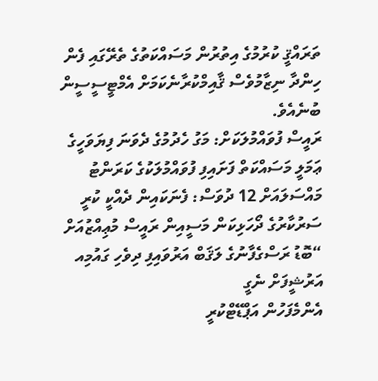ތަރައްޤީ ކުރުމުގެ އިތުރުން މަސައްކަތުގެ ތެރޭގައި ފެން ހިންދާ ނިޒާމުވެސް ޤާއިމްކުރާނެކަމަށް އެމްޓީސީސީން ބުނެއެވެ.
ރައީސް ފުވައްމުލަކަށް: މަގު ހެދުމުގެ ދެވަނަ ފިޔަވަހީގެ ޢަމަލީ މަސައްކަތް ފަށައިފި ފުވައްމުލަކުގެ ކަރަންޓު މައްސަލައަށް 12 ދުވަސް: ފެނަކައިން ދެއްކީ ކުރީ ސަރުކާރުގެ ދޯހަޅިކަން މަސީއިން ރައީސް މުޢިއްޒުއަށް “ބޮޑު ރަސްގެފާނުގެ ލަޤަބް އަރުވައިފި ދިވެހި ގައުމިއ
އަރުޝީފަށް ނެގީ
އެންމެފަހުން އަޕްޑޭޓްކުރީ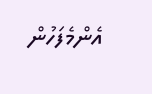އެންމެފަހުން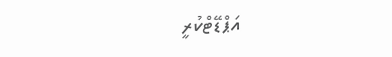އަޕްޑޭޓްކުރީ